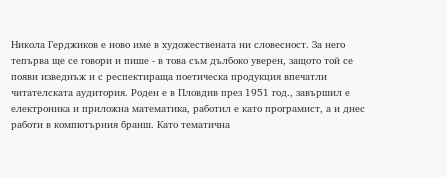Никола Герджиков е ново име в художествената ни словесност. За него тепърва ще се говори и пише - в това съм дълбоко уверен, защото той се появи изведнъж и с респектираща поетическа продукция впечатли читателската аудитория. Роден е в Пловдив през 1951 год., завършил е електроника и приложна математика, работил е като програмист, а и днес работи в компютърния бранш. Като тематична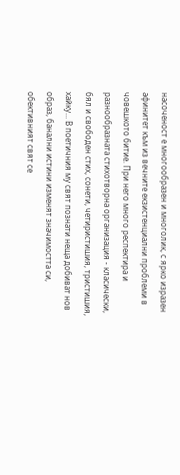насоченост е многообразен и многолик, с ярко изразен афинитет към из вечните екзистенциални проблеми в човешкото битие. При него много респектира и разнообразната стихотворна организация - класически, бял и свободен стих, сонети, четиристишия, тристишия, хайку... В поетичния му свят познати неща добиват нов образ, банални истини изменят значимостта си, обективният свят се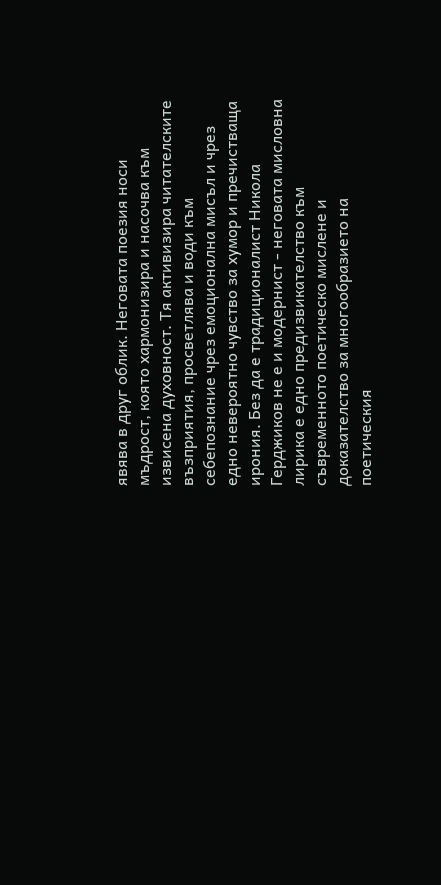явява в друг облик. Неговата поезия носи мъдрост, която хармонизира и насочва към извисена духовност. Тя активизира читателските възприятия, просветлява и води към себепознание чрез емоционална мисъл и чрез едно невероятно чувство за хумор и пречистваща ирония. Без да е традиционалист Никола Герджиков не е и модернист - неговата мисловна лирика е едно предизвикателство към съвременното поетическо мислене и доказателство за многообразието на поетическия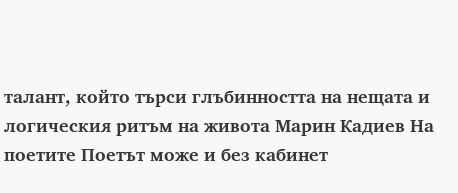талант, който търси глъбинността на нещата и логическия ритъм на живота Марин Кадиев На поетите Поетът може и без кабинет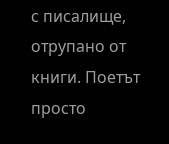с писалище, отрупано от книги. Поетът просто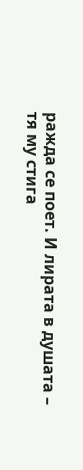ражда се поет. И лирата в душата – тя му стига